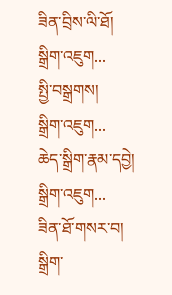ཟིན་བྲིས་ལི་ཐོ།
སྒྲིག་འཇུག...
སྤྱི་བསྒྲགས།
སྒྲིག་འཇུག...
ཆེད་སྒྲིག་རྣམ་དབྱེ།
སྒྲིག་འཇུག...
ཟིན་ཐོ་གསར་བ།
སྒྲིག་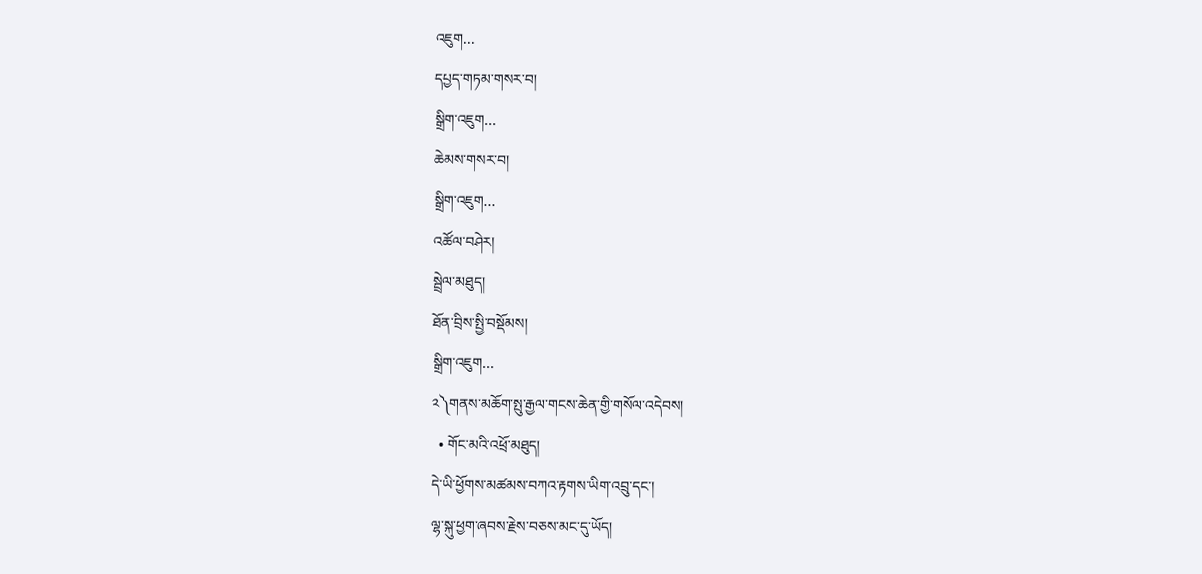འཇུག...
དཔྱད་གཏམ་གསར་བ།
སྒྲིག་འཇུག...
ཆེམས་གསར་བ།
སྒྲིག་འཇུག...
འཚོལ་བཤེར།
སྦྲེལ་མཐུད།
ཐོན་བྲིས་སྤྱི་བསྡོམས།
སྒྲིག་འཇུག...
༢༽གནས་མཆོག་སྤུ་རྒྱལ་གངས་ཆེན་གྱི་གསོལ་འདེབས།
  • གོང་མའི་འཕྲོ་མཐུད།
དེ་ཡི་ཕྱོགས་མཚམས་བཀའ་རྟགས་ཡིག་འབྲུ་དང་།
ལྷ་སྐུ་ཕྱག་ཞབས་རྗེས་བཅས་མང་དུ་ཡོད།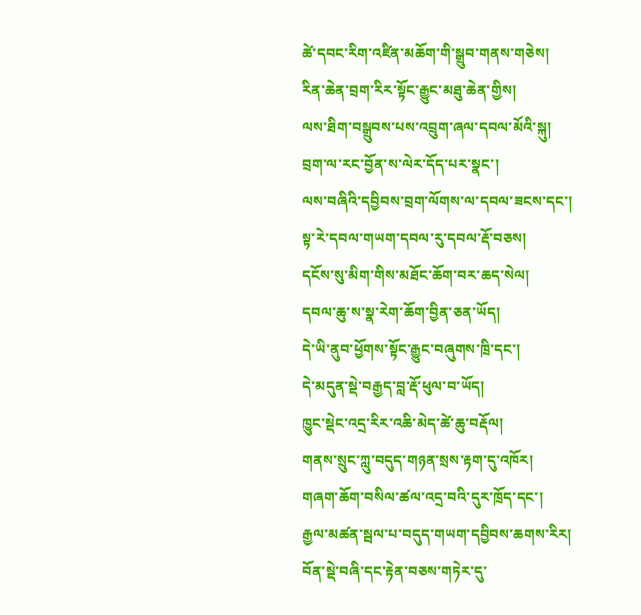ཚེ་དབང་རིག་འཛིན་མཆོག་གི་སྒྲུབ་གནས་གཅེས།
རིན་ཆེན་བྲག་རིར་སྟོང་རྒྱུང་མཐུ་ཆེན་གྱིས།
ལས་ཐིག་བསྒྲུབས་པས་འབྲུག་ཞལ་དབལ་མོའི་སྐུ།
བྲག་ལ་རང་བྱོན་ས་ལེར་དོད་པར་སྣང་།
ལས་བཞིའི་དབྱིབས་བྲག་ལོགས་ལ་དབལ་ཟངས་དང་།
སྟ་རེ་དབལ་གཡག་དབལ་རུ་དབལ་རྡོ་བཅས།
དངོས་སུ་མིག་གིས་མཐོང་ཆོག་བར་ཆད་སེལ།
དབལ་ཆུ་ས་སྣ་རེག་ཆོག་བྱིན་ཅན་ཡོད།
དེ་ཡི་ནུབ་ཕྱོགས་སྟོང་རྒྱུང་བཞུགས་ཁྲི་དང་།
དེ་མདུན་སྡེ་བརྒྱད་བླ་རྡོ་ཕུལ་བ་ཡོད།
ཁྱུང་སྡེང་འདྲ་རིར་འཆི་མེད་ཚེ་ཆུ་བརྡོལ།
གནས་སྲུང་ཀླུ་བདུད་གཉན་སྲས་རྟག་དུ་འཁོར།
གཞག་ཆོག་བསིལ་ཚལ་འདྲ་བའི་དུར་ཁྲོད་དང་།
རྒྱལ་མཚན་སྦལ་པ་བདུད་གཡག་དབྱིབས་ཆགས་རིར།
བོན་སྡེ་བཞི་དང་རྟེན་བཅས་གཏེར་དུ་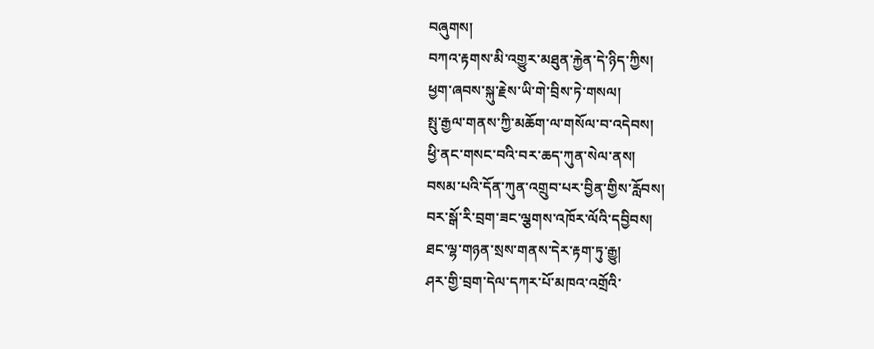བཞུགས།
བཀའ་རྟགས་མི་འགྱུར་མཐུན་རྐྱེན་དེ་ཉིད་ཀྱིས།
ཕྱག་ཞབས་སྐུ་རྗེས་ཡི་གེ་བྲིས་ཏེ་གསལ།
སྤུ་རྒྱལ་གནས་ཀྱི་མཆོག་ལ་གསོལ་བ་འདེབས།
ཕྱི་ནང་གསང་བའི་བར་ཆད་ཀུན་སེལ་ནས།
བསམ་པའི་དོན་ཀུན་འགྲུབ་པར་བྱིན་གྱིས་རློབས།
བར་སྒོ་རི་བྲག་ཟང་ལྕགས་འཁོར་ལོའི་དབྱིབས།
ཐང་ལྷ་གཉན་སྲས་གནས་དེར་རྟག་ཏུ་རྒྱུ།
ཤར་གྱི་བྲག་དེལ་དཀར་པོ་མཁའ་འགྲོའི་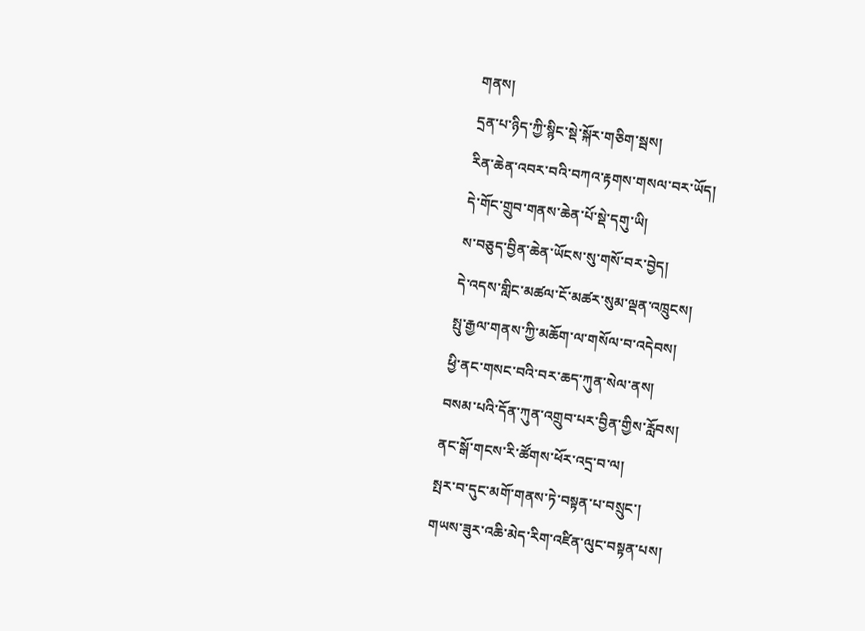གནས།
དྲན་པ་ཉིད་ཀྱི་སྙིང་སྡེ་སྐོར་གཅིག་སྦས།
རིན་ཆེན་འབར་བའི་བཀའ་རྟགས་གསལ་བར་ཡོད།
དེ་གོང་གྲུབ་གནས་ཆེན་པོ་སྡེ་དགུ་ཡི།
ས་བཅུད་བྱིན་ཆེན་ཡོངས་སུ་གསོ་བར་བྱེད།
དེ་འདས་གླིང་མཚལ་ངོ་མཚར་སུམ་ལྡན་འཁྲུངས།
སྤུ་རྒྱལ་གནས་ཀྱི་མཆོག་ལ་གསོལ་བ་འདེབས།
ཕྱི་ནང་གསང་བའི་བར་ཆད་ཀུན་སེལ་ནས།
བསམ་པའི་དོན་ཀུན་འགྲུབ་པར་བྱིན་གྱིས་རློབས།
ནང་སྒོ་གངས་རི་ཚོགས་ཕོར་འདྲ་བ་ལ།
སྤར་བ་དུང་མགོ་གནས་ཏེ་བསྟན་པ་བསྲུང་།
གཡས་ཟུར་འཆི་མེད་རིག་འཛིན་ལུང་བསྟན་པས།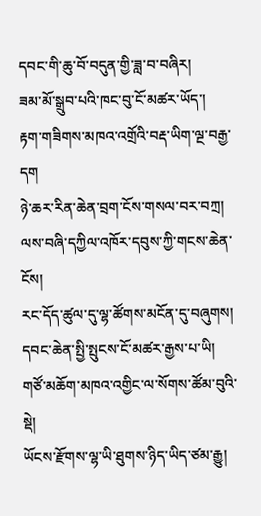དབང་གི་ཆུ་བོ་བདུན་གྱི་ཟླ་བ་བཞིར།
ཟམ་མོ་སྒྲུབ་པའི་ཁང་བུ་ངོ་མཚར་ཡོད་།
རྟག་གཟིགས་མཁའ་འགྲོའི་བརྡ་ཡིག་ལྔ་བརྒྱ་དག
ཉེ་ཆར་རིན་ཆེན་བྲག་ངོས་གསལ་བར་བཀྲ།
ལས་བཞི་དཀྱིལ་འཁོར་དབུས་ཀྱི་གངས་ཆེན་ངོས།
རང་དོད་ཚུལ་དུ་ལྷ་ཚོགས་མངོན་དུ་བཞུགས།
དབང་ཆེན་སྤྱི་སྤུངས་ངོ་མཚར་རྒྱས་པ་ཡི།
གཙོ་མཆོག་མཁའ་འགྱིང་ལ་སོགས་ཚོམ་བུའི་སྡེ།
ཡོངས་རྫོགས་ལྷ་ཡི་ཐུགས་ཉིད་ཡིད་ཙམ་རྒྱུ།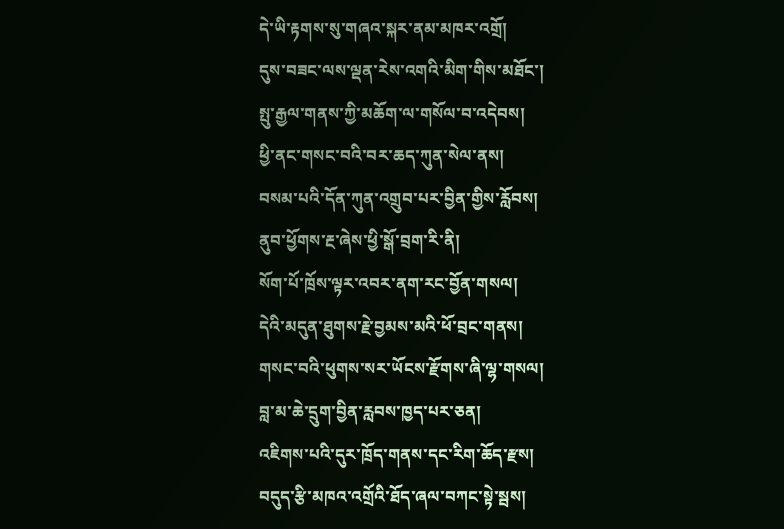དེ་ཡི་རྟགས་སུ་གཞའ་སྐར་ནམ་མཁར་འགྲོ།
དུས་བཟང་ལས་ལྡན་རེས་འགའི་མིག་གིས་མཐོང་།
སྤུ་རྒྱལ་གནས་ཀྱི་མཆོག་ལ་གསོལ་བ་འདེབས།
ཕྱི་ནང་གསང་བའི་བར་ཆད་ཀུན་སེལ་ནས།
བསམ་པའི་དོན་ཀུན་འགྲུབ་པར་བྱིན་གྱིས་རློབས།
ནུབ་ཕྱོགས་རྔ་ཞེས་ཕྱི་སྒོ་བྲག་རི་ནི།
སོག་པོ་ཁྲོས་ལྟར་འབར་ནག་རང་བྱོན་གསལ།
དེའི་མདུན་ཐུགས་རྗེ་བྱམས་མའི་ཕོ་བྲང་གནས།
གསང་བའི་ཕུགས་སར་ཡོངས་རྫོགས་ཞི་ལྷ་གསལ།
བླ་མ་ཆེ་དྲུག་བྱིན་རླབས་ཁྱད་པར་ཅན།
འཇིགས་པའི་དུར་ཁྲོད་གནས་དང་རིག་ཆོད་རྫས།
བདུད་རྩི་མཁའ་འགྲོའི་ཐོད་ཞལ་བཀང་སྟེ་སྦས།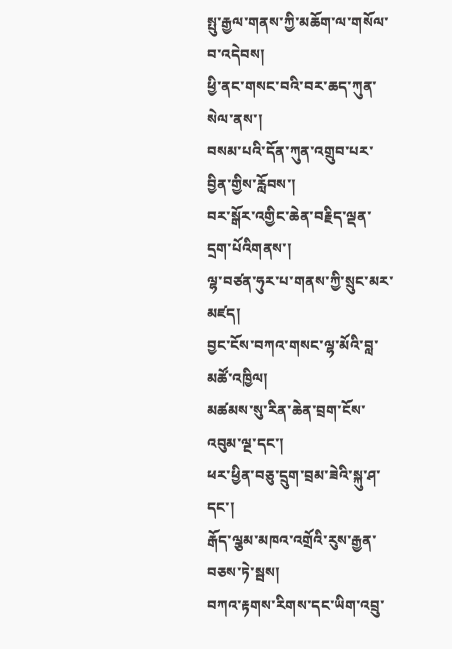སྤུ་རྒྱལ་གནས་ཀྱི་མཆོག་ལ་གསོལ་བ་འདེབས།
ཕྱི་ནང་གསང་བའི་བར་ཆད་ཀུན་སེལ་ནས་།
བསམ་པའི་དོན་ཀུན་འགྲུབ་པར་བྱིན་གྱིས་རློབས་།
བར་སྒོར་འགྱིང་ཆེན་བརྗིད་ལྡན་དྲག་པོའིགནས་།
ལྷ་བཙན་ཧུར་པ་གནས་ཀྱི་སྲུང་མར་མཛད།
བྱང་ངོས་བཀའ་གསང་ལྷ་མོའི་བླ་མཚོ་འཁྱིལ།
མཚམས་སུ་རིན་ཆེན་བྲག་ངོས་འབུམ་ལྔ་དང་།
ཕར་ཕྱིན་བཅུ་དྲུག་བྲམ་ཟེའི་སྐུ་ཤ་དང་།
རྒོད་ལྕམ་མཁའ་འགྲོའི་རུས་རྒྱན་བཅས་ཏེ་སྦས།
བཀའ་རྟགས་རིགས་དང་ཡིག་འབྲུ་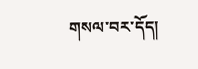གསལ་བར་དོད།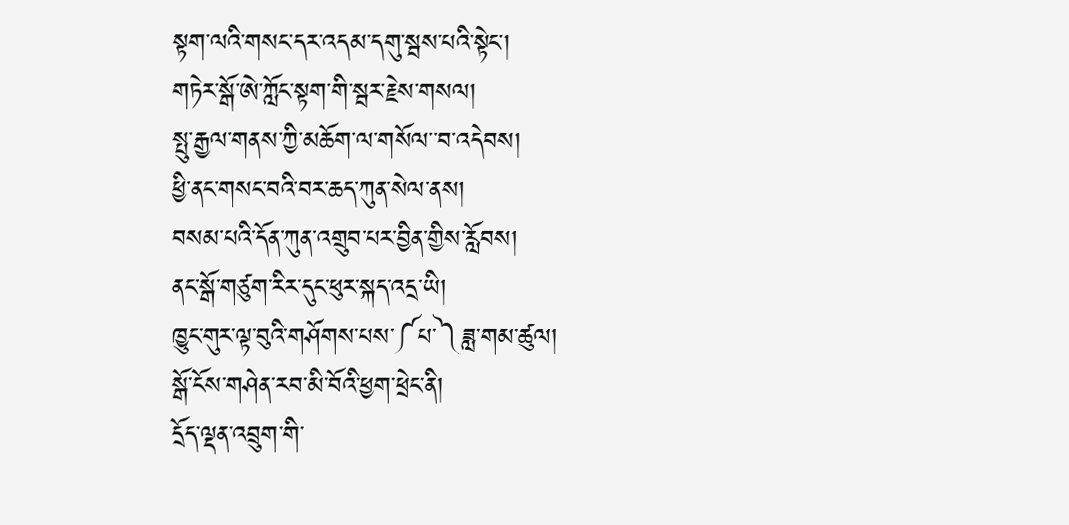སྟག་ལའི་གསང་དར་འདམ་དགུ་སྦས་པའི་སྟེང་།
གཏེར་སྒོ་ཨེ་ཀློང་སྟག་གི་སྦར་རྗེས་གསལ།
སྤུ་རྒྱལ་གནས་ཀྱི་མཆོག་ལ་གསོལ་་བ་འདེབས།
ཕྱི་ནང་གསང་བའི་བར་ཆད་ཀུན་སེལ་ནས།
བསམ་པའི་དོན་ཀུན་འགྲུབ་པར་བྱིན་གྱིས་རློབས།
ནང་སྒོ་གཙུག་རིར་དུང་ཕུར་སྐད་འདྲ་ཡི།
ཁྱུང་གུར་ལྟ་བུའི་གཤོགས་པས་༼པ་༽ཟླ་གམ་ཚུལ།
སྒོ་ངོས་གཤེན་རབ་མི་བོའི་ཕྱག་ཕྲེང་ནི།
དྲོད་ལྡན་འབྲུག་གི་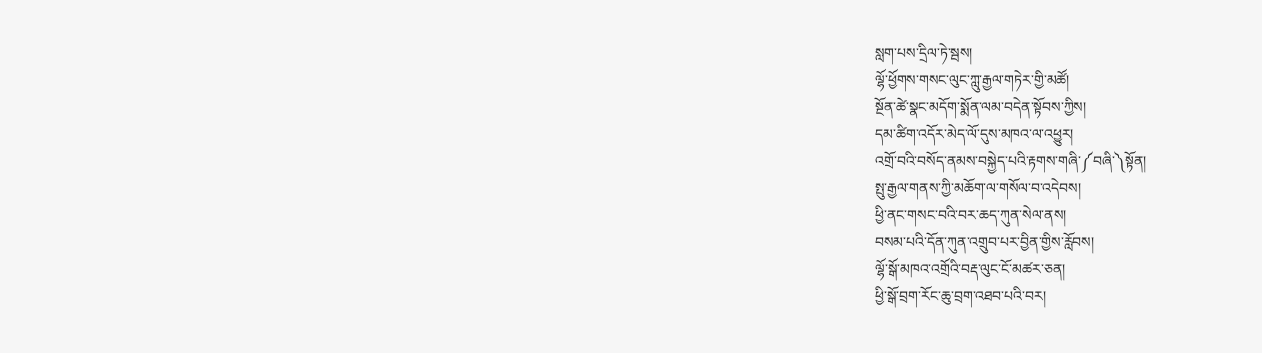སླག་པས་དྲིལ་ཏེ་སྦས།
ལྷོ་ཕྱོགས་གསང་ལུང་ཀླུ་རྒྱལ་གཏེར་གྱི་མཚོ།
སྔོན་ཚེ་སྣང་མདོག་སྨོན་ལམ་བདེན་སྟོབས་ཀྱིས།
དམ་ཚིག་འདོར་མེད་ལོ་དུས་མཁའ་ལ་འཕྱུར།
འགྲོ་བའི་བསོད་ནམས་བསྐྱེད་པའི་རྟགས་གཞི་༼བཞི་༽སྟོན།
སྤུ་རྒྱལ་གནས་ཀྱི་མཆོག་ལ་གསོལ་བ་འདེབས།
ཕྱི་ནང་གསང་བའི་བར་ཆད་ཀུན་སེལ་ནས།
བསམ་པའི་དོན་ཀུན་འགྲུབ་པར་བྱིན་གྱིས་རློབས།
ལྷོ་སྒོ་མཁའ་འགྲོའི་བརྡ་ལུང་ངོ་མཚར་ཅན།
ཕྱི་སྒོ་བྲག་རོང་ཆུ་བྲག་འཐབ་པའི་བར།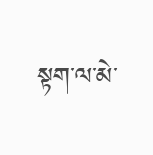སྟག་ལ་མེ་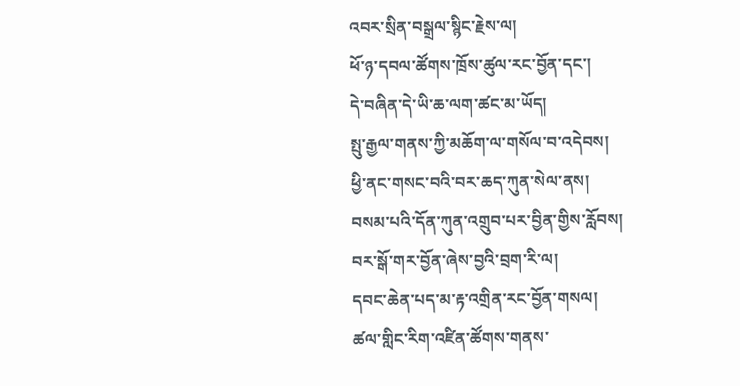འབར་སྲིན་བསྒྲལ་སྙིང་རྗེས་ལ།
ཕོ་ཉ་དབལ་ཚོགས་ཁྲོས་ཚུལ་རང་བྱོན་དང་།
དེ་བཞིན་དེ་ཡི་ཆ་ལག་ཚང་མ་ཡོད།
སྤུ་རྒྱལ་གནས་ཀྱི་མཆོག་ལ་གསོལ་བ་འདེབས།
ཕྱི་ནང་གསང་བའི་བར་ཆད་ཀུན་སེལ་ནས།
བསམ་པའི་དོན་ཀུན་འགྲུབ་པར་བྱིན་གྱིས་རློབས།
བར་སྒོ་གར་བྱོན་ཞེས་བྱའི་བྲག་རི་ལ།
དབང་ཆེན་པད་མ་རྟ་འགྲིན་རང་བྱོན་གསལ།
ཚལ་གླིང་རིག་འཛིན་ཚོགས་གནས་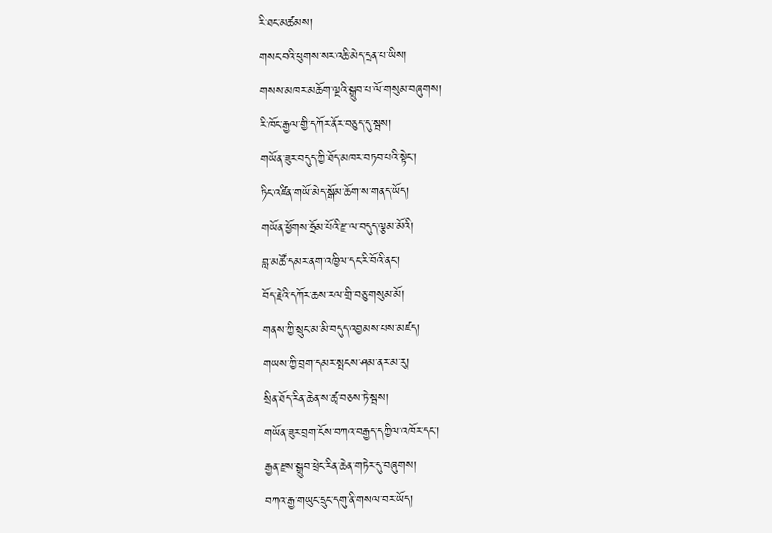རི་ཐང་མཚམས།
གསང་བའི་ཕུགས་སར་འཆི་མེད་དྲན་པ་ཡིས།
གསས་མཁར་མཆོག་ལྔའི་སྒྲུབ་པ་ལོ་གསུམ་བཞུགས།
རི་ཁོང་རྒྱལ་གྱི་དཀོར་ནོར་བཅུད་དུ་སྦས།
གཡོན་ཟུར་བདུད་ཀྱི་ཐོད་མཁར་བཏབ་པའི་སྟེང་།
ཏིང་འཛིན་གཡོ་མེད་སྒོམ་ཆོག་ས་གནད་ཡོད།
གཡོན་ཕྱོགས་ཧྲོམ་པོའི་རྫ་ལ་བདུད་ལྕམ་མོའི།
བླ་མཚོ་དམར་ནག་འཁྱིལ་དང་རི་བོའི་ནང་།
བོད་རྗེའི་དཀོར་ཆས་རལ་གྲི་བཅུ་གསུམ་མོ།
གནས་ཀྱི་སྲུང་མ་མི་བདུད་འབྱམས་པས་མཛད།
གཡས་ཀྱི་བྲག་དམར་སྤངས་ཤམ་ནར་མ་རུ།
སྲིན་ཐོད་རིན་ཆེན་ས་ཚྭ་བཅས་ཏེ་སྦས།
གཡོན་ཟུར་བྲག་ངོས་བཀའ་བརྒྱད་དཀྱིལ་འཁོར་དང་།
རྒྱན་རྫས་སྒྲུབ་ཕྲེང་རིན་ཆེན་གཏེར་དུ་བཞུགས།
བཀའ་རྒྱ་གཡུང་དྲུང་དགུ་ནི་གསལ་བར་ཡོད།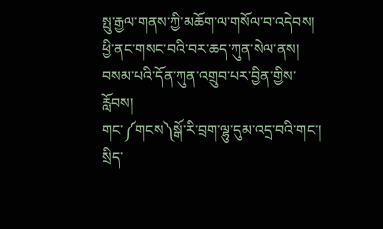སྤུ་རྒྱལ་གནས་ཀྱི་མཆོག་ལ་གསོལ་བ་འདེབས།
ཕྱི་ནང་གསང་བའི་བར་ཆད་ཀུན་སེལ་ནས།
བསམ་པའི་དོན་ཀུན་འགྲུབ་པར་བྱིན་གྱིས་རློབས།
གང་༼གངས༽སྒོ་རི་བྲག་ལྷུ་དུམ་འདྲ་བའི་གང་།
སྲིད་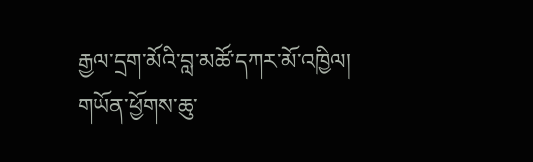རྒྱལ་དྲག་མོའི་བླ་མཚོ་དཀར་མོ་འཁྱིལ།
གཡོན་ཕྱོགས་ཆུ་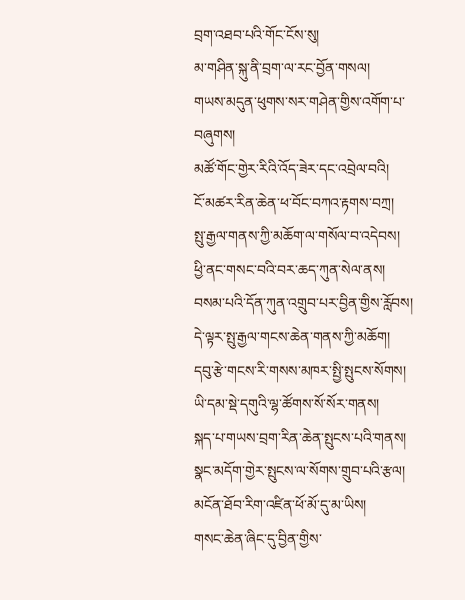བྲག་འཐབ་པའི་གོང་ངོས་སུ།
མ་གཤིན་སྐུ་ནི་བྲག་ལ་རང་བྱོན་གསལ།
གཡས་མདུན་ཕུགས་སར་གཤེན་གྱིས་འགོག་པ་བཞུགས།
མཚོ་གོང་གྱེར་རིའི་འོད་ཟེར་དང་འབྲེལ་བའི།
ངོ་མཚར་རིན་ཆེན་ཕ་བོང་བཀའ་རྟགས་བཀྲ།
སྤུ་རྒྱལ་གནས་ཀྱི་མཆོག་ལ་གསོལ་བ་འདེབས།
ཕྱི་ནང་གསང་བའི་བར་ཆད་ཀུན་སེལ་ནས།
བསམ་པའི་དོན་ཀུན་འགྲུབ་པར་བྱིན་གྱིས་རློབས།
དེ་ལྟར་སྤུ་རྒྱལ་གངས་ཆེན་གནས་ཀྱི་མཆོག།
དབུ་རྩེ་གངས་རི་གསས་མཁར་སྤྱི་སྤུངས་སོགས།
ཡི་དམ་སྡེ་དགུའི་ལྷ་ཚོགས་སོ་སོར་གནས།
སྐད་པ་གཡས་བྲག་རིན་ཆེན་སྤུངས་པའི་གནས།
སྣང་མདོག་གྱེར་སྤུངས་ལ་སོགས་གྲུབ་པའི་རྩལ།
མངོན་ཐོབ་རིག་འཛིན་ཕོ་མོ་དུ་མ་ཡིས།
གསང་ཆེན་ཞིང་དུ་བྱིན་གྱིས་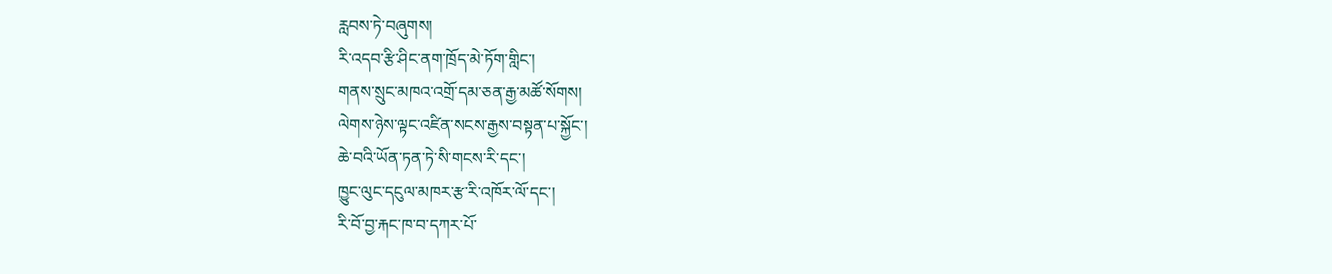རླབས་ཏེ་བཞུགས།
རི་འདབ་རྩི་ཤིང་ནག་ཁྲོད་མེ་ཏོག་གླིང་།
གནས་སྲུང་མཁའ་འགྲོ་དམ་ཅན་རྒྱ་མཚོ་སོགས།
ལེགས་ཉེས་ལྟང་འཛིན་སངས་རྒྱས་བསྟན་པ་སྐྱོང་།
ཆེ་བའི་ཡོན་ཏན་ཏེ་སི་གངས་རི་དང་།
ཁྱུང་ལུང་དངུལ་མཁར་རྩ་རི་འཁོར་ལོ་དང་།
རི་བོ་བྱ་རྐང་ཁ་བ་དཀར་པོ་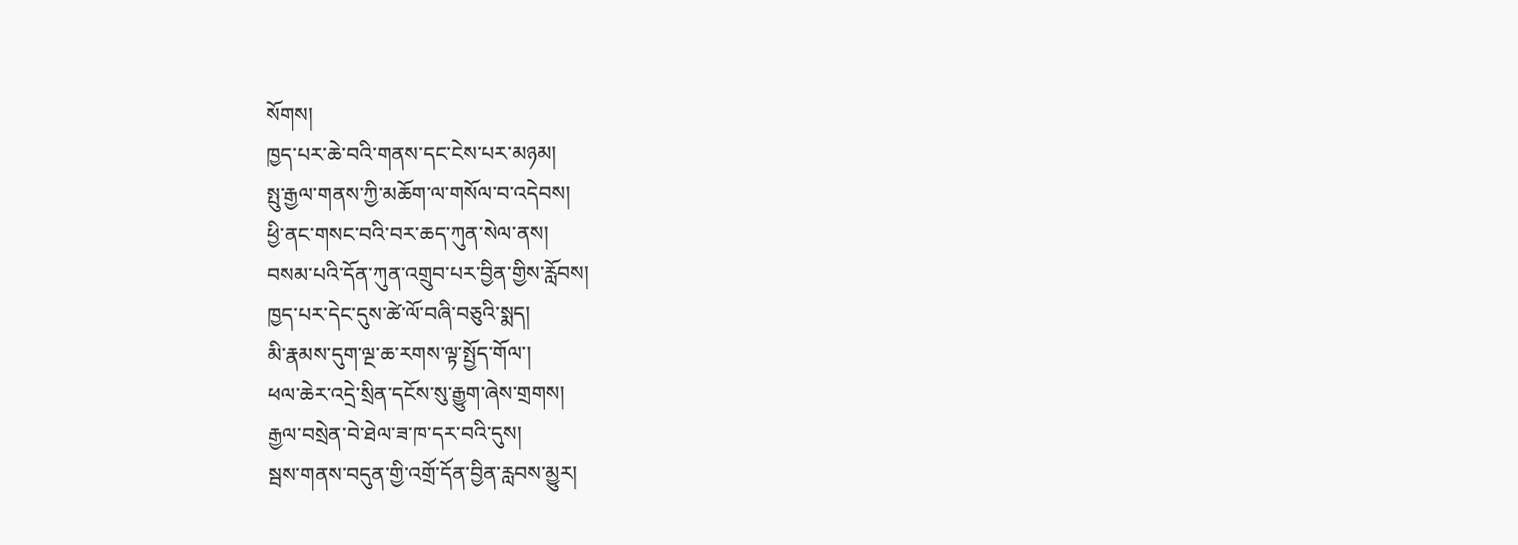སོགས།
ཁྱད་པར་ཆེ་བའི་གནས་དང་ངེས་པར་མཉམ།
སྤུ་རྒྱལ་གནས་ཀྱི་མཆོག་ལ་གསོལ་བ་འདེབས།
ཕྱི་ནང་གསང་བའི་བར་ཆད་ཀུན་སེལ་ནས།
བསམ་པའི་དོན་ཀུན་འགྲུབ་པར་བྱིན་གྱིས་རློབས།
ཁྱད་པར་དེང་དུས་ཚེ་ལོ་བཞི་བཅུའི་སྨད།
མི་རྣམས་དུག་ལྔ་ཆ་རགས་ལྟ་སྤྱོད་གོལ་།
ཕལ་ཆེར་འདྲེ་སྲིན་དངོས་སུ་རྒྱུག་ཞེས་གྲགས།
རྒྱལ་བསྲེན་བེ་ཐེལ་ཟ་ཁ་དར་བའི་དུས།
སྦས་གནས་བདུན་གྱི་འགྲོ་དོན་བྱིན་རླབས་མྱུར།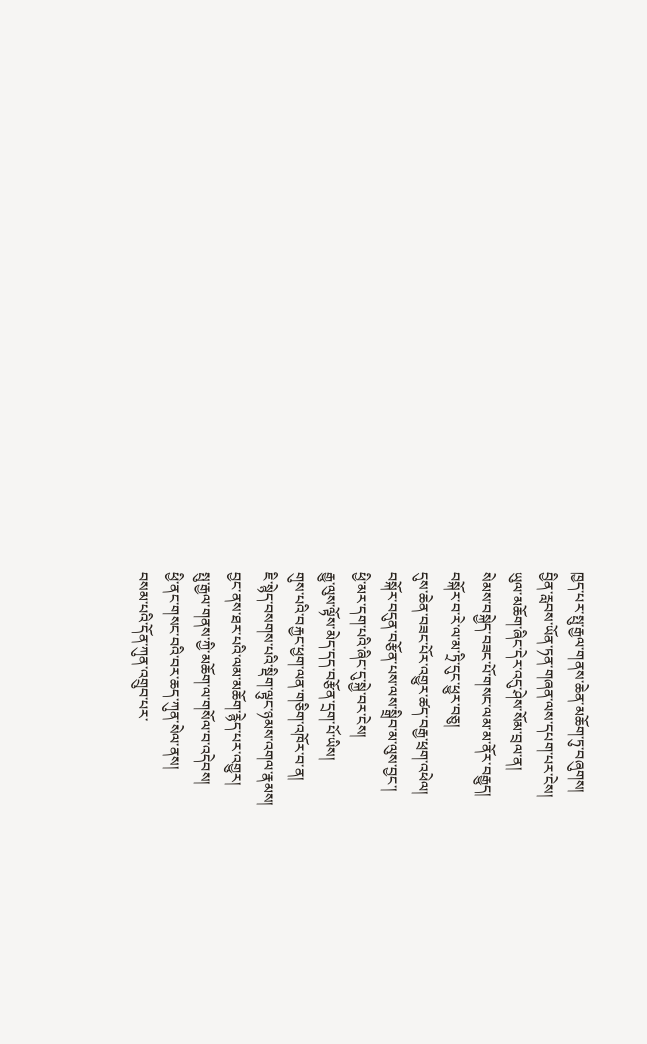ཁྱད་པར་སྤུ་རྒྱལ་གནས་ཆེན་མཆོག་ཏུ་བཞུགས།
བྱིན་རླབས་ཡོན་ཏན་གཞན་ལས་དཔག་པར་ངེས།
ཡུལ་མཆོག་ཞིང་དེར་འདུ་ཤེས་སོམ་བྲལ་ན།
སེམས་བསྐྱེད་བཟང་པོ་གསང་ལམ་མ་ནོར་བརྒྱུད།
བསྐོར་བ་རེ་ལ་མ་ཏྲི་དུང་ཕྱུར་བཅུ།
དུས་ཆེན་བཟང་པོར་འགྱུར་ཚད་བརྒྱ་ཕྲག་འཕེལ།
བསྐོར་བདུན་བརྩོན་པས་ལས་སྒྲིབ་མ་ལུས་བྱང་།
ཕྱི་མར་དག་པའི་ཞིང་དུ་སྐྱེ་བར་ངེས།
རྒྱུ་ལུས་ལྟོས་མེད་དད་བརྩོན་དྲག་པོ་ཡིས།
གུས་པའི་བརྐྱང་ཕྱག་ལན་གཅིག་འཁོར་བ་ན།
ཇི་སྙེད་བསགས་པའི་སྡིག་ལྟུང་ཉམས་འགལ་རྣམས།
བྱང་ནས་ཐར་པའི་ལམ་མཆོག་རྙེད་པར་འགྱུར།
སྤུ་རྒྱལ་གནས་ཀྱི་མཆོག་ལ་གསོལ་བ་འདེབས།
ཕྱི་ནང་གསང་བའི་བར་ཆད་ཀུན་སེལ་ནས།
བསམ་པའི་དོན་ཀུན་འགྲུབ་པར་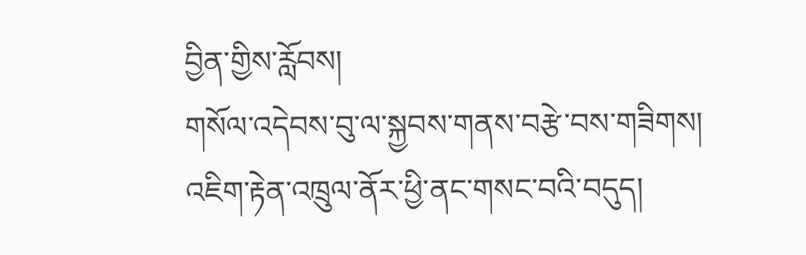བྱིན་གྱིས་རློབས།
གསོལ་འདེབས་བུ་ལ་སྐྱབས་གནས་བརྩེ་བས་གཟིགས།
འཇིག་རྟེན་འཁྲུལ་ནོར་ཕྱི་ནང་གསང་བའི་བདུད།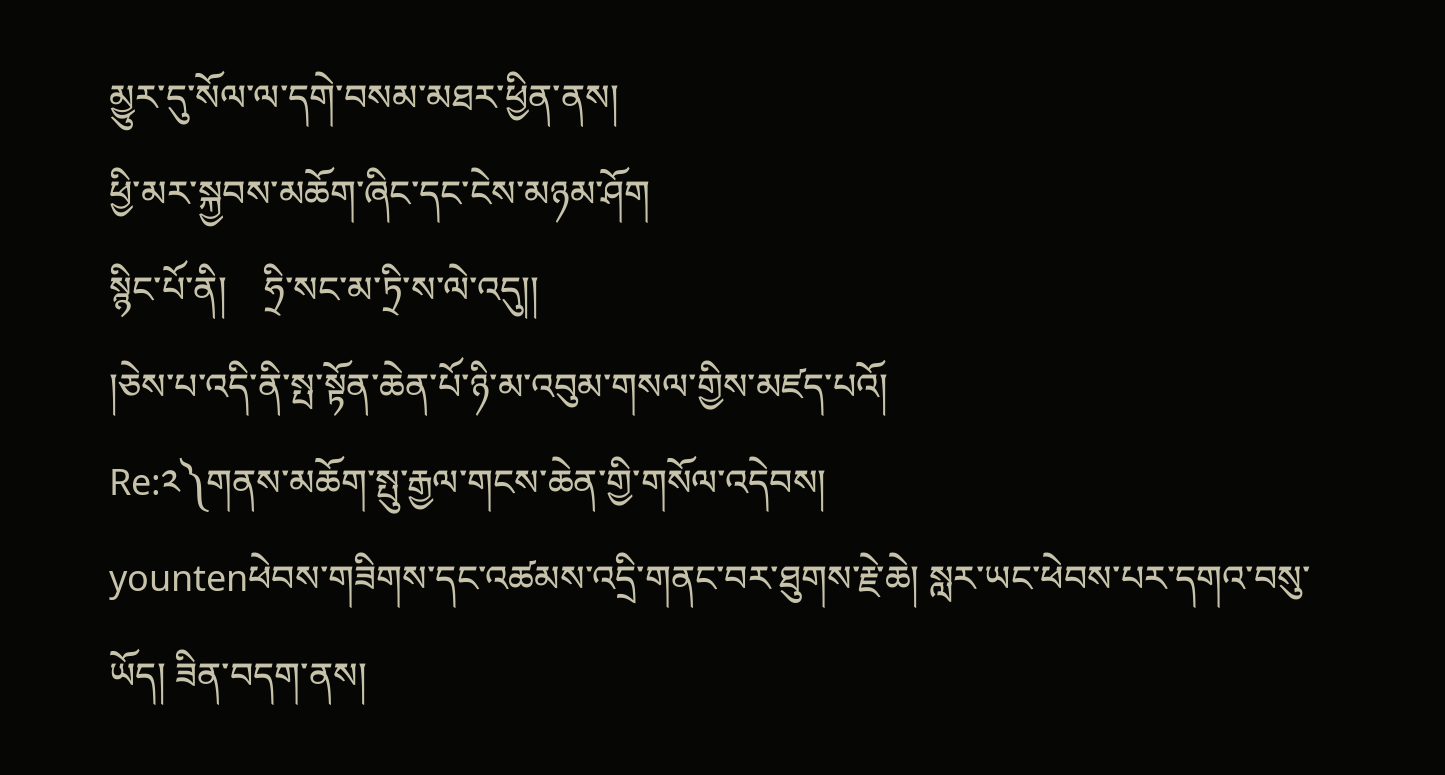མྱུར་དུ་སོལ་ལ་དགེ་བསམ་མཐར་ཕྱིན་ནས།
ཕྱི་མར་སྐྱབས་མཆོག་ཞིང་དང་ངེས་མཉམ་ཤོག
སྙིང་པོ་ནི།    ཧྲི་སང་མ་ཏྲི་ས་ལེ་འདུ།།
།ཅེས་པ་འདི་ནི་སྤ་སྟོན་ཆེན་པོ་ཉི་མ་འབུམ་གསལ་གྱིས་མཛད་པའོ།
Re:༢༽གནས་མཆོག་སྤུ་རྒྱལ་གངས་ཆེན་གྱི་གསོལ་འདེབས།
yountenཕེབས་གཟིགས་དང་འཚམས་འདྲི་གནང་བར་ཐུགས་རྗེ་ཆེ། སླར་ཡང་ཕེབས་པར་དགའ་བསུ་ཡོད། ཟིན་བདག་ནས།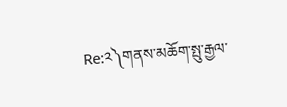Re:༢༽གནས་མཆོག་སྤུ་རྒྱལ་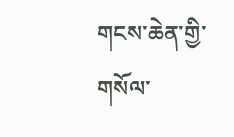གངས་ཆེན་གྱི་གསོལ་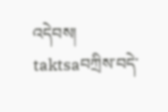འདེབས།
taktsaབཀྲིས་བདེ་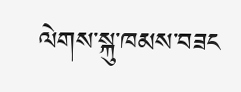ལེགས་སྐུ་ཁམས་བཟང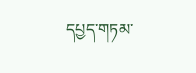དཔྱད་གཏམ་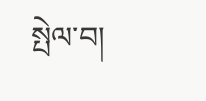སྤེལ་བ།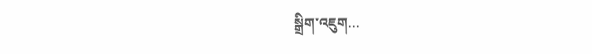སྒྲིག་འཇུག...